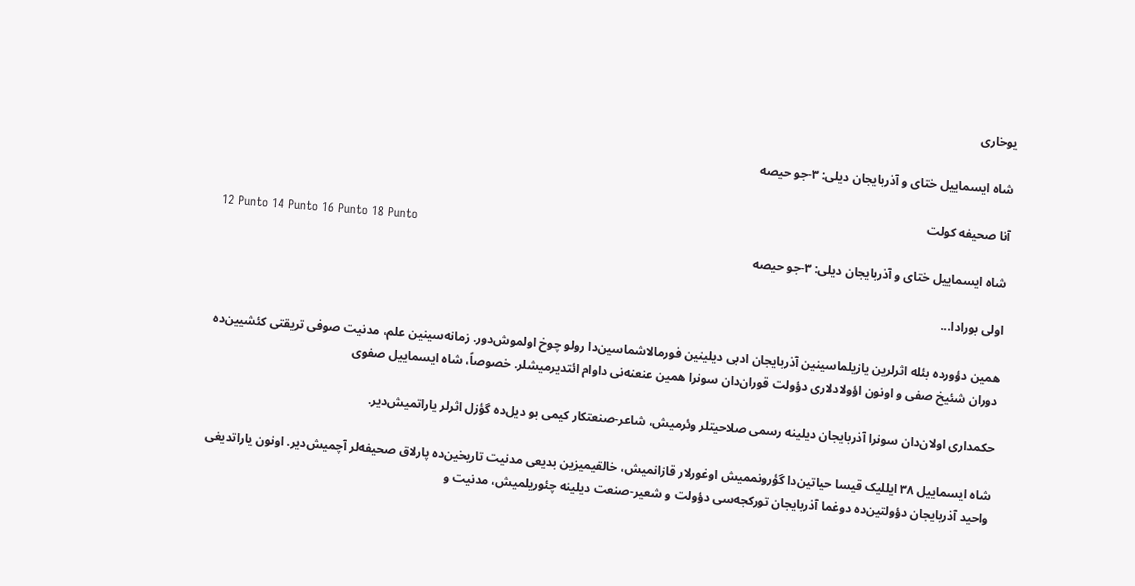یوخاری

شاه ایسماییل ختای و آذربایجان دیلی: ۳-جو حیصه

آنا صحیفه کولت
12 Punto 14 Punto 16 Punto 18 Punto
شاه ایسماییل ختای و آذربایجان دیلی: ۳-جو حیصه

اولی بورادا...

همین دؤورده بئله اثرلرین یازیلماسینین آذربایجان ادبی دیلینین فورمالاشماسین‌دا رولو چوخ اولموش‌دور. زمانه‌سینین علم، مدنیت صوفی تریقتی کئشیین‌ده دوران شئیخ صفی و اونون اؤولادلاری دؤولت قوران‌دان سونرا همین عنعنه‌نی داوام ائتدیرمیشلر. خصوصاً، شاه ایسماییل صفوی

حکمداری اولان‌دان سونرا آذربایجان دیلینه رسمی صلاحیتلر وئرمیش، شاعر-صنعتکار کیمی بو دیل‌ده گؤزل اثرلر یاراتمیش‌دیر.

شاه ایسماییل ۳۸ ایللیک قیسا حیاتین‌دا گؤرونممیش اوغورلار قازانمیش، خالقیمیزین بدیعی مدنیت تاریخین‌ده پارلاق صحیفه‌لر آچمیش‌دیر. اونون یاراتدیغی واحید آذربایجان دؤولتین‌ده دوغما آذربایجان تورکجه‌سی دؤولت و شعیر-صنعت دیلینه چئوریلمیش، مدنیت و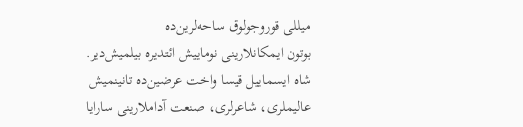میللی قوروجولوق ساحه‌لرین‌ده
بوتون ایمکانلارینی نوماییش ائتدیره بیلمیش‌دیر.
شاه ایسماییل قیسا واخت عرضین‌ده تانینمیش عالیملری، شاعرلری، صنعت آداملارینی سارایا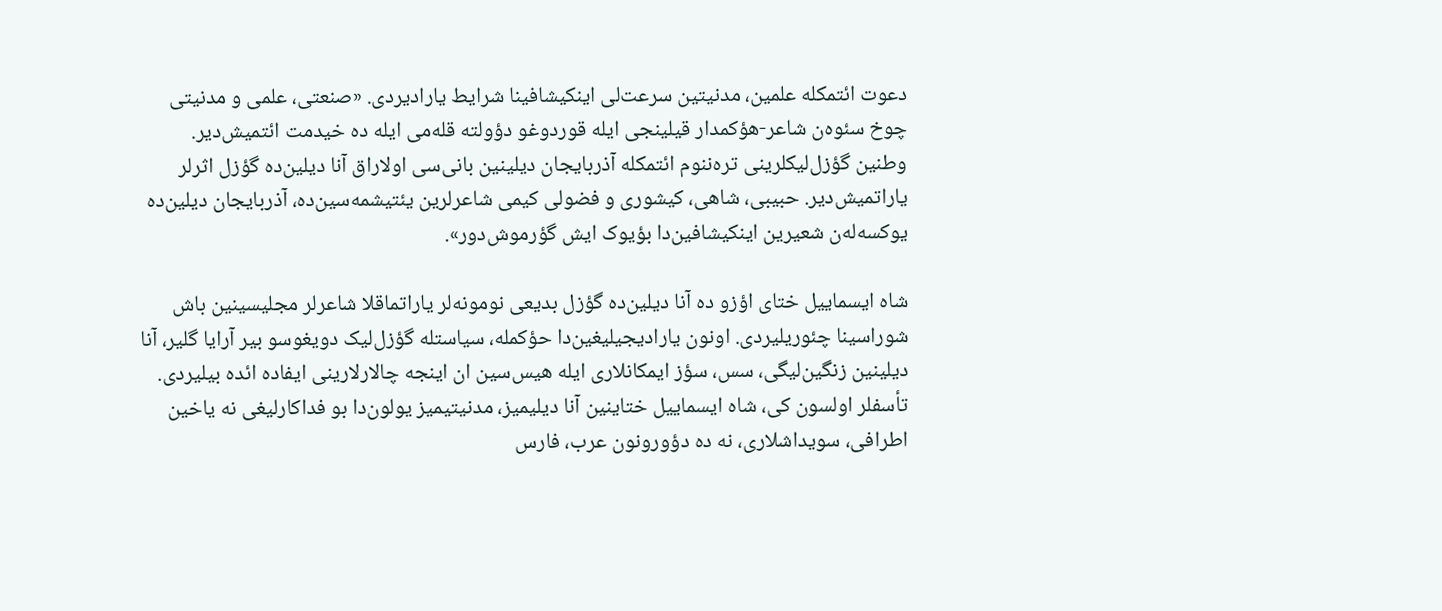دعوت ائتمکله علمین، مدنیتین سرعت‌لی اینکیشافینا شرایط یارادیردی. «صنعتی، علمی و مدنیتی چوخ سئوه‌ن شاعر-هؤکمدار قیلینجی ایله قوردوغو دؤولته قله‌می ایله ده خیدمت ائتمیش‌دیر. وطنین گؤزل‌لیکلرینی تره‌ننوم ائتمکله آذربایجان دیلینین بانی‌سی اولاراق آنا دیلین‌ده گؤزل اثرلر یاراتمیش‌دیر. حبیبی، شاهی، کیشوری و فضولی کیمی شاعرلرین یئتیشمه‌سین‌ده، آذربایجان دیلین‌ده یوکسه‌له‌ن شعیرین اینکیشافین‌دا بؤیوک ایش گؤرموش‌دور».

شاه ایسماییل ختای اؤزو ده آنا دیلین‌ده گؤزل بدیعی نومونه‌لر یاراتماقلا شاعرلر مجلیسینین باش شوراسینا چئوریلیردی. اونون یارادیجیلیغین‌دا حؤکمله، سیاستله گؤزل‌لیک دویغوسو بیر آرایا گلیر، آنا دیلینین زنگین‌لیگی، سس، سؤز ایمکانلاری ایله هیس‌سین ان اینجه چالارلارینی ایفاده ائده بیلیردی. تأسفلر اولسون کی، شاه ایسماییل ختاینین آنا دیلیمیز، مدنیتیمیز یولون‌دا بو فداکارلیغی نه یاخین اطرافی، سویداشلاری، نه ده دؤورونون عرب، فارس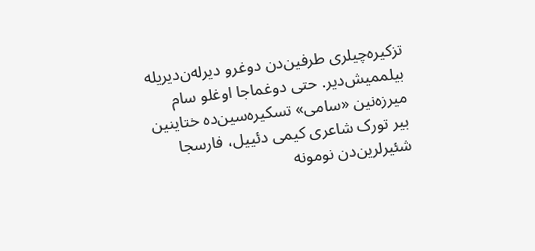تزکیره‌چیلری طرفین‌دن دوغرو دیرله‌ن‌دیریله بیلممیش‌دیر. حتی دوغماجا اوغلو سام میرزه‌نین «سامی» تسکیره‌سین‌ده ختاینین بیر تورک شاعری کیمی دئییل، فارسجا شئیرلرین‌دن نومونه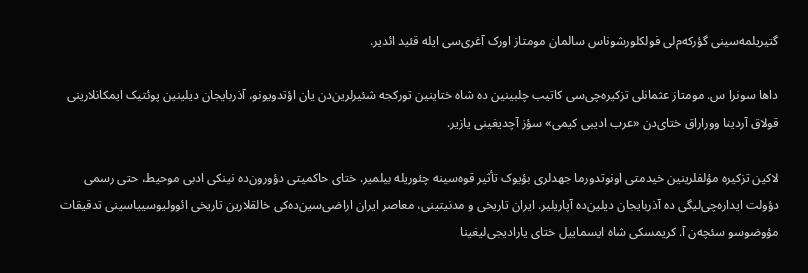گتیریلمه‌سینی گؤرکه‌م‌لی فولکلورشوناس سالمان مومتاز اورک آغری‌سی ایله قئید ائدیر.

داها سونرا س. مومتاز عثمانلی تزکیره‌چی‌سی کاتیب چلبینین ده شاه ختاینین تورکجه شئیرلرین‌دن یان اؤتدویونو، آذربایجان دیلینین پوئتیک ایمکانلارینی قولاق آردینا ووراراق ختای‌دن «عرب ادیبی کیمی» سؤز آچدیغینی یازیر.

لاکین تزکیره مؤلفلرینین خیدمتی اونوتدورما جهدلری بؤیوک تأثیر قوه‌سینه چئوریله بیلمیر. ختای حاکمیتی دؤورون‌ده نینکی ادبی موحیط، حتی رسمی دؤولت ایداره‌چی‌لیگی ده آذربایجان دیلین‌ده آپاریلیر. ایران تاریخی و مدنیتینی، معاصر ایران اراضی‌سین‌ده‌کی خالقلارین تاریخی ائوولیوسییاسینی تدقیقات مؤوضوسو سئچه‌ن آ. کریمسکی شاه ایسماییل ختای یارادیجی‌لیغینا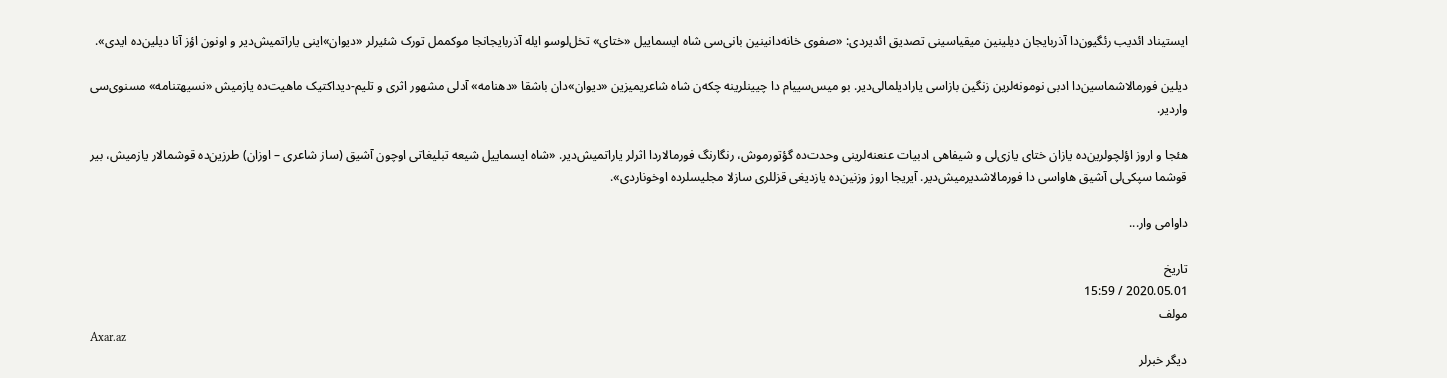ایستیناد ائدیب رئگیون‌دا آذربایجان دیلینین میقیاسینی تصدیق ائدیردی: «صفوی خانه‌دانینین بانی‌سی شاه ایسماییل «ختای» تخل‌لوسو ایله آذربایجانجا موکممل تورک شئیرلر «دیوان»اینی یاراتمیش‌دیر و اونون اؤز آنا دیلین‌ده ایدی».

دیلین فورمالاشماسین‌دا ادبی نومونه‌لرین زنگین بازاسی یارادیلمالی‌دیر. بو میس‌سییام دا چیینلرینه چکه‌ن شاه شاعریمیزین «دیوان»دان باشقا «دهنامه» آدلی مشهور اثری و تلیم-دیداکتیک ماهیت‌ده یازمیش «نسیهتنامه» مسنوی‌سی واردیر.

هئجا و اروز اؤلچولرین‌ده یازان ختای یازی‌لی و شیفاهی ادبیات عنعنه‌لرینی وحدت‌ده گؤتورموش، رنگارنگ فورمالاردا اثرلر یاراتمیش‌دیر. «شاه ایسماییل شیعه تبلیغاتی اوچون آشیق (ساز شاعری – اوزان) طرزین‌ده قوشمالار یازمیش، بیر قوشما سپکی‌لی آشیق هاواسی دا فورمالاشدیرمیش‌دیر. آیریجا اروز وزنین‌ده یازدیغی قزللری سازلا مجلیسلرده اوخوناردی».

داوامی وار...

تاریخ
2020.05.01 / 15:59
مولف
Axar.az
دیگر خبرلر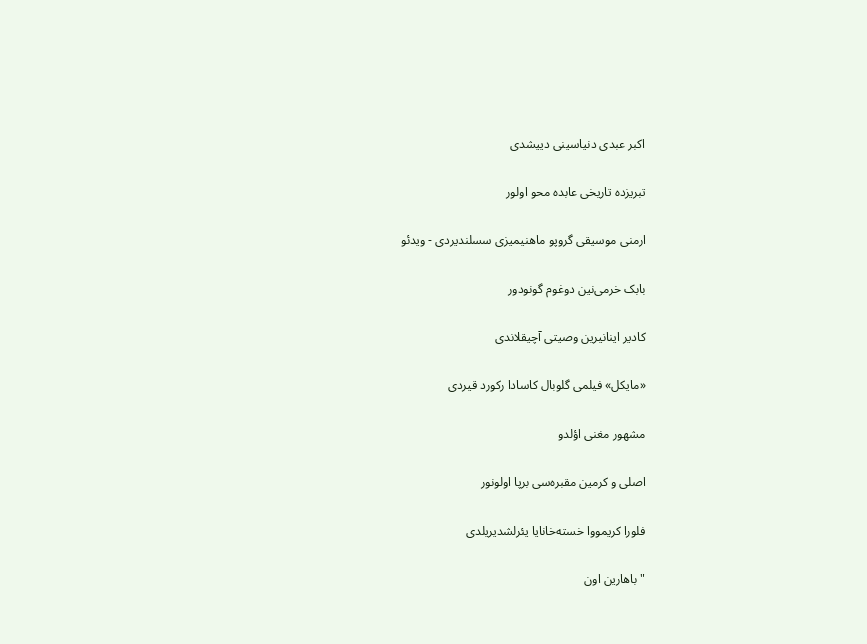اکبر عبدی دنیاسینی دییشدی

تبریزده تاریخی عابده محو اولور

ارمنی موسیقی گروپو ماهنیمیزی سسلندیردی - ویدئو

بابک خرمی‌نین دوغوم گونودور

کادیر اینانیرین وصیتی آچیقلاندی

«مایکل» فیلمی گلوبال کاسادا رکورد قیردی

مشهور مغنی اؤلدو

اصلی و کرمین مقبره‌سی برپا اولونور

فلورا کریمووا خسته‌خانایا یئرلشدیریلدی

"باهارین اون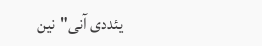یئددی آنی"نین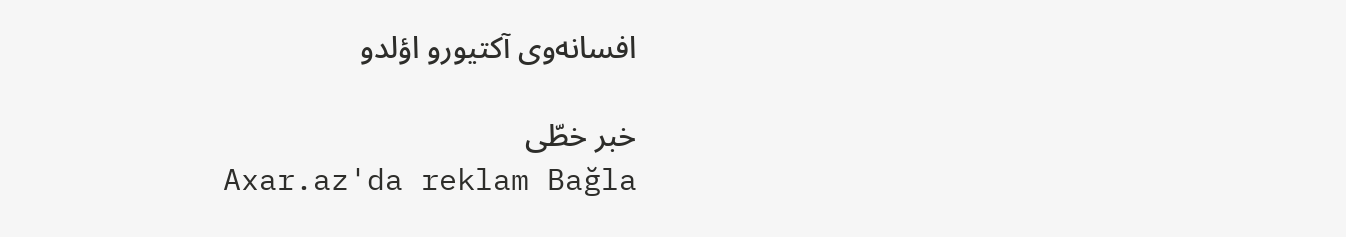افسانه‌وی آکتیورو اؤلدو

خبر خطّی
Axar.az'da reklam Bağla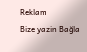Reklam
Bize yazin Bağla